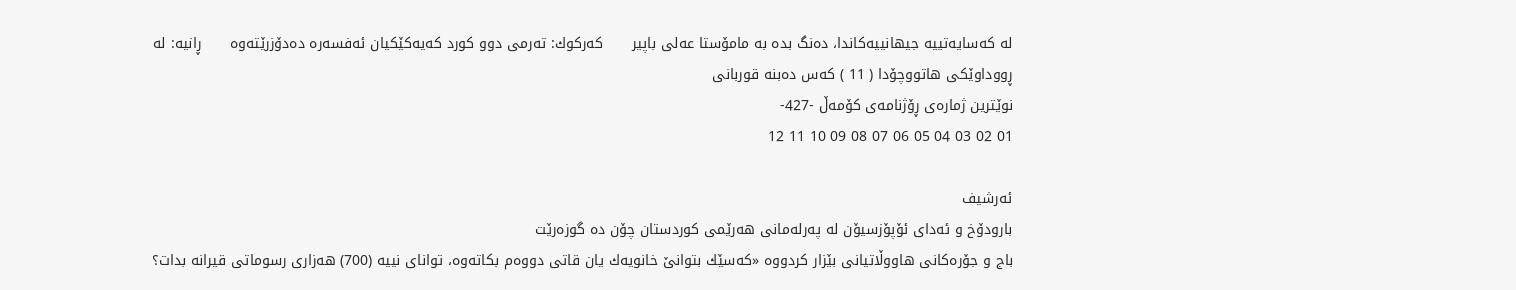له‌ كه‌سایه‌تییه‌ جیهانییه‌كاندا، ده‌نگ بده‌ به‌ مامۆستا عه‌لی‌ باپیر      كه‌ركوك: ته‌رمی‌ دوو كورد كه‌یه‌كێكیان ئه‌فسه‌ره‌ ده‌دۆزرێته‌وه‌      ڕانیه‌: له‌ ڕووداوێكی‌ هاتووچۆدا ( 11 ) كه‌س ده‌بنه‌ قوربانی‌
نوێترین ژماره‌ی ڕۆژنامه‌ی کۆمه‌ڵ -427-
01 02 03 04 05 06 07 08 09 10 11 12

ئه‌رشیف
بارودۆخ و ئه‌دای‌ ئۆپۆزسیۆن له‌ په‌رله‌مانی‌ هه‌رێمی‌ كوردستان چۆن ده گوزه‌رێت
باج و جۆره‌كانی‌ هاووڵاتیانی‌ بێزار كردووه‌ «كه‌سێك بتوانێ‌ خانویه‌ك یان قاتی‌ دووه‌م بكاته‌وه‌، توانای‌ نییه‌ (700) هه‌زاری‌ رسوماتی‌ قیرانه‌ بدات؟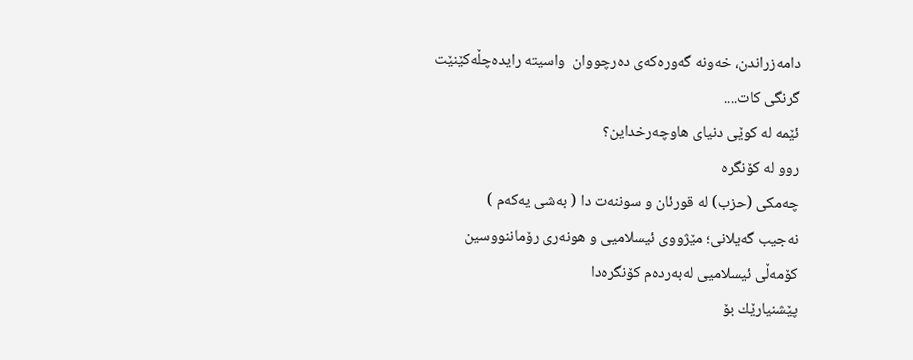دامه‌زراندن، خه‌ونه‌ گه‌وره‌كه‌ی‌ ده‌رچووان ‌ واسیته‌ رایده‌چڵه‌كێنێت
گرنگی‌ كات....
ئێمه‌ له‌ كوێی‌ دنیای‌ هاوچه‌رخداین‌؟
روو له‌ كۆنگره‌
چه‌مكی‌ (حزب) له‌ قورئان و سوننه‌ت دا ( به‌شی‌ یه‌كه‌م )
نه‌جیب گه‌یلانی‌؛ مێژووی‌ ئیسلامیی‌ و هونه‌ری‌ رۆماننووسین
كۆمه‌ڵی‌ ئیسلامیی له‌به‌رده‌م كۆنگره‌دا
پێشنیارێك بۆ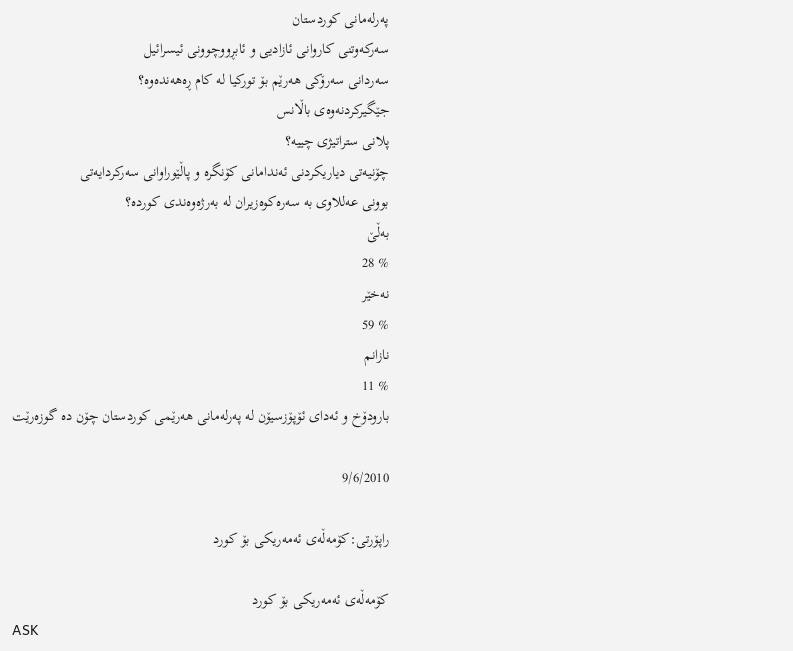په‌رله‌مانی‌ كوردستان
سه‌ركه‌وتنی كاروانی ئازادیی و ئابڕووچوونی ئیسرائیل
سه‌ردانی‌ سه‌رۆكی‌ هه‌رێم بۆ توركیا له‌ كام ڕه‌هه‌نده‌وه‌؟
جێگیركردنه‌وه‌ی‌ باڵانس
پلانی ستراتیژی چییه‌؟
چۆنیه‌تی‌ دیاریكردنی‌ ئه‌ندامانی‌ كۆنگره‌ و پاڵێوراوانی‌ سه‌ركردایه‌تی‌
بوونی عه‌للاوی به‌ سه‌ره‌كوه‌زیران له‌ به‌رژه‌وه‌ندی كورده‌؟
به‌ڵێ
% 28
نه‌خێر
% 59
نازانم
% 11
بارودۆخ و ئه‌دای‌ ئۆپۆزسیۆن له‌ په‌رله‌مانی‌ هه‌رێمی‌ كوردستان چۆن ده گوزه‌رێت

9/6/2010

راپۆرتى:كۆمه‌ڵه‌ی‌ ئه‌مه‌ریكی‌ بۆ كورد

كۆمه‌ڵه‌ی‌ ئه‌مه‌ریكی‌ بۆ كورد
ASK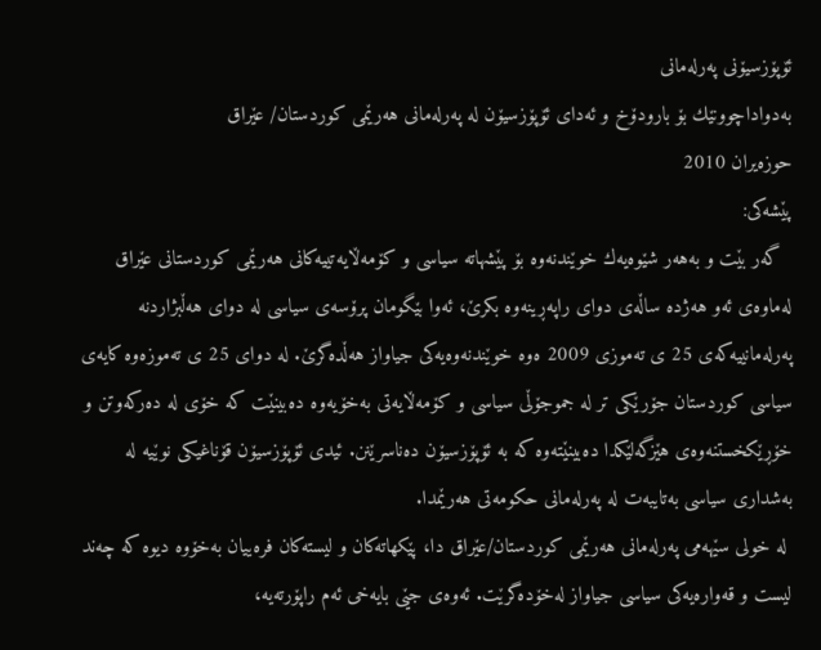ئۆپۆزسیۆنی‌ په‌رله‌مانی‌
به‌دواداچوونێك بۆ بارودۆخ و ئه‌دای‌ ئۆپۆزسیۆن له‌ په‌رله‌مانی‌ هه‌رێمی‌ كوردستان/ عێراق
حوزه‌یران 2010
پێشه‌كی‌:
  گه‌ر بێت و به‌هه‌ر شێوه‌یه‌ك خوێندنه‌وه‌ بۆ پێشهاته‌ سیاسی‌ و كۆمه‌ڵایه‌تییه‌كانی‌ هه‌رێمی‌ كوردستانی‌ عێراق له‌ماوه‌ی‌ ئه‌و هه‌ژده‌ ساڵه‌ی‌ دوای‌ راپه‌ڕینه‌وه‌ بكرێ، ئه‌وا بێگومان پرۆسه‌ی‌ سیاسی‌ له‌ دوای‌ هه‌ڵبژاردنه‌ په‌رله‌مانییه‌كه‌ی‌ 25 ی‌ ته‌موزی‌ 2009 ه‌وه‌ خوێندنه‌وه‌یه‌كی‌ جیاواز هه‌ڵده‌گرێ. له‌ دوای‌ 25 ی‌ ته‌موزه‌وه‌ كایه‌ی‌ سیاسی‌ كوردستان جۆرێكی‌ تر له‌ جموجۆڵی‌ سیاسی‌ و كۆمه‌ڵایه‌تی‌ به‌خۆیه‌وه‌ ده‌بینێت كه‌ خۆی‌ له‌ ده‌ركه‌وتن و خۆڕێكخستنه‌وه‌ی‌ هێزگه‌لێكدا ده‌بینێته‌وه‌ كه‌ به‌ ئۆپۆزسیۆن ده‌ناسرێنن. ئیدی‌ ئۆپۆزسیۆن قۆناغیكی‌ نوێیه‌ له‌ به‌شداری‌ سیاسی‌ به‌تایبه‌ت له‌ په‌رله‌مانی‌ حكومه‌تی‌ هه‌رێمدا.
 له‌ خولی‌ سێهه‌می‌ په‌رله‌مانی‌ هه‌رێمی‌ كوردستان/عێراق دا، پێكهاته‌كان و لیسته‌كان فره‌ییان به‌خۆوه‌ دیوه‌ كه‌ چه‌ند لیست و قه‌واره‌یه‌كی‌ سیاسی‌ جیاواز له‌خۆده‌گرێت. ئه‌وه‌ی‌ جێی‌ بایه‌خی‌ ئه‌م راپۆرته‌یه‌،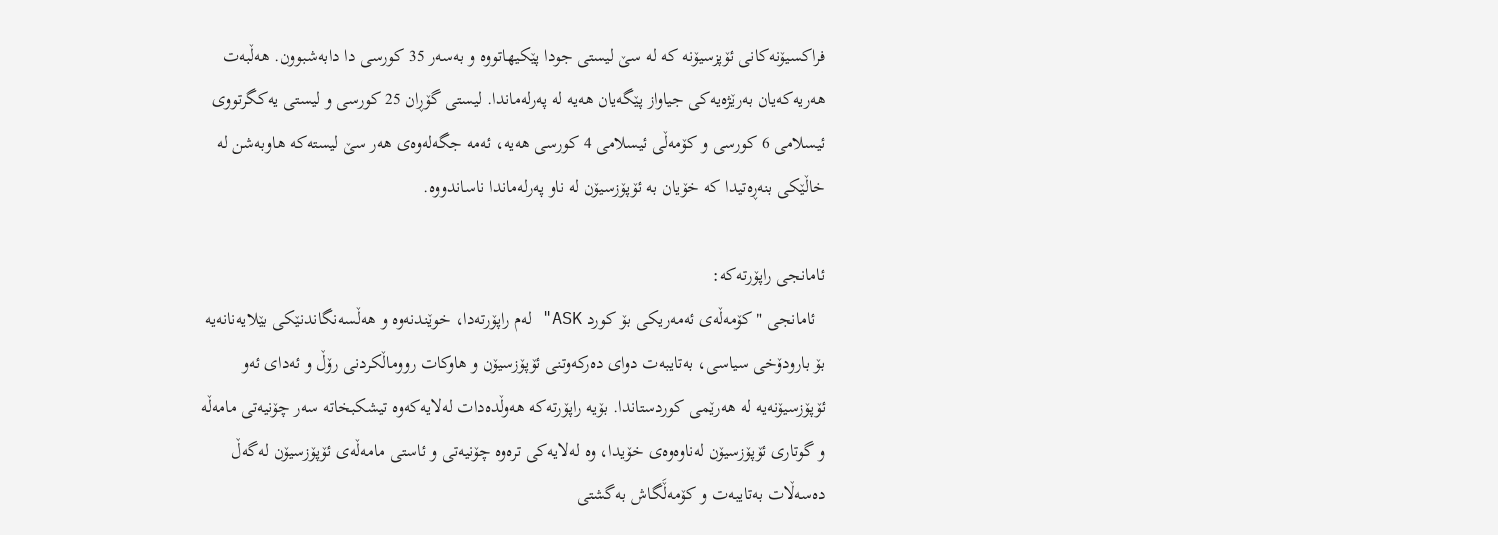فراكسیۆنه‌كانی‌ ئۆپزسیۆنه‌ كه‌ له‌ سێ‌ لیستی‌ جودا پێكیهاتووه‌ و به‌سه‌ر 35 كورسی‌ دا دابه‌شبوون. هه‌ڵبه‌ت هه‌ریه‌كه‌یان به‌رێژه‌یه‌كی‌ جیاواز پێگه‌یان هه‌یه‌ له‌ په‌رله‌ماندا. لیستی‌ گۆڕان 25 كورسی‌ و لیستی‌ یه‌كگرتووی‌ ئیسلامی‌ 6 كورسی‌ و كۆمه‌ڵی‌ ئیسلامی‌ 4 كورسی‌ هه‌یه‌، ئه‌مه‌ جگه‌له‌وه‌ی‌ هه‌ر سێ‌ لیسته‌كه‌ هاوبه‌شن له‌ خاڵێكی‌ بنه‌ڕه‌تیدا كه‌ خۆیان به‌ ئۆپۆزسیۆن له‌ ناو په‌رله‌ماندا ناساندووه‌.

ئامانجی‌ راپۆرته‌كه‌:
  ئامانجی‌ "كۆمه‌ڵه‌ی‌ ئه‌مه‌ریكی‌ بۆ كورد ASK" له‌م راپۆرته‌دا، خوێندنه‌وه‌ و هه‌ڵسه‌نگاندنێكی‌ بێلایه‌نانه‌یه‌ بۆ بارودۆخی‌ سیاسی‌، به‌تایبه‌ت دوای‌ ده‌ركه‌وتنی‌ ئۆپۆزسیۆن و هاوكات رووماڵكردنی‌ رۆڵ و ئه‌دای‌ ئه‌و ئۆپۆزسیۆنه‌یه‌ له‌ هه‌رێمی‌ كوردستاندا. بۆیه‌ راپۆرته‌كه‌ هه‌وڵده‌دات له‌لایه‌كه‌وه‌ تیشكبخاته‌ سه‌ر چۆنیه‌تی‌ مامه‌ڵه‌ و گوتاری‌ ئۆپۆزسیۆن له‌ناوه‌وه‌ی‌ خۆیدا، وه‌ له‌لایه‌كی‌ تره‌وه‌ چۆنیه‌تی‌ و ئاستی‌ مامه‌ڵه‌ی‌ ئۆپۆزسیۆن له‌گه‌ڵ ده‌سه‌ڵات به‌تایبه‌ت و كۆمه‌ڵَگاش به‌گشتی‌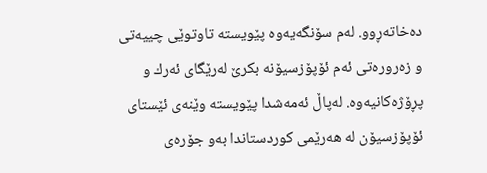ده‌خاته‌ڕوو. له‌م سۆنگه‌یه‌وه‌ پێویسته‌ تاوتوێی‌ چییه‌تی‌ و زه‌روره‌تی‌ ئه‌م ئۆپۆزسیۆنه‌ بكرێ‌ له‌رێگای‌ ئه‌رك و پڕۆژه‌كانیه‌وه‌. له‌پاڵ ئه‌مه‌شدا پێویسته‌ وێنه‌ی‌ ئێستای‌ ئۆپۆزسیۆن له‌ هه‌رێمی‌ كوردستاندا به‌و جۆره‌ی‌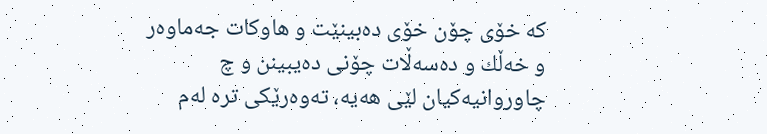كه‌ خۆی‌ چۆن خۆی‌ ده‌بینێت و هاوكات جه‌ماوه‌ر و خه‌ڵك و ده‌سه‌ڵات چۆنی‌ ده‌یبینن و چ چاوروانیه‌كیان لێی‌ هه‌یه‌، ته‌وه‌رێكی‌ تره‌ له‌م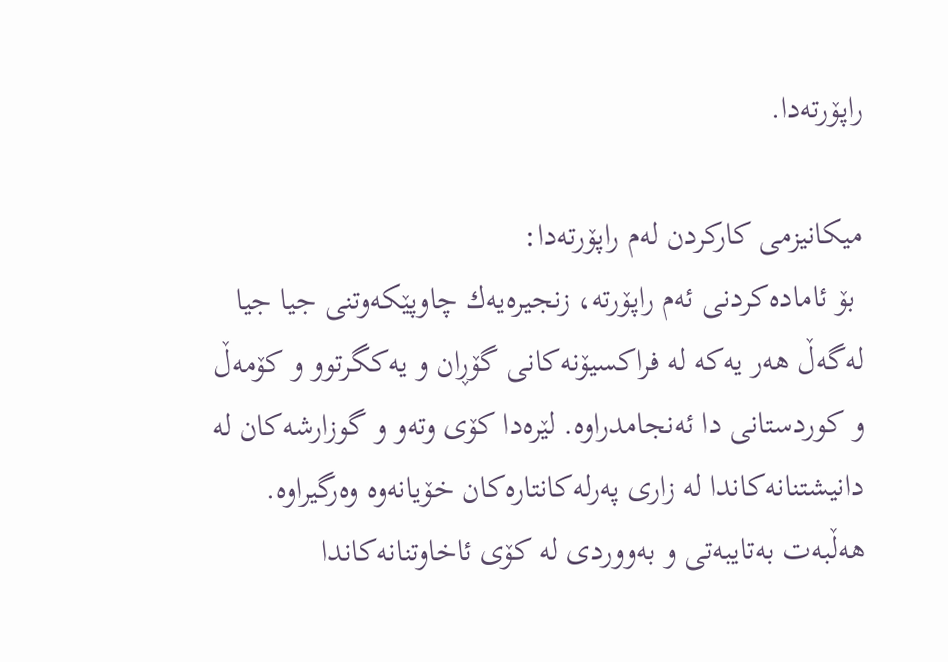راپۆرته‌دا.

میكانیزمی‌ كاركردن له‌م راپۆرته‌دا:
 بۆ ئاماده‌كردنی‌ ئه‌م راپۆرته‌، زنجیره‌یه‌ك چاوپێكه‌وتنی‌ جیا جیا له‌گه‌ڵ هه‌ر یه‌كه‌ له‌ فراكسیۆنه‌كانی‌ گۆڕان و یه‌كگرتوو و كۆمه‌ڵ و كوردستانی دا ئه‌نجامدراوه‌. لێره‌دا كۆی‌ وته‌و و گوزارشه‌كان له‌ دانیشتنانه‌كاندا له‌ زاری‌ په‌رله‌كانتاره‌كان خۆیانه‌وه‌ وه‌رگیراوه‌. هه‌ڵبه‌ت به‌تایبه‌تی‌ و به‌ووردی‌ له‌ كۆی‌ ئاخاوتنانه‌كاندا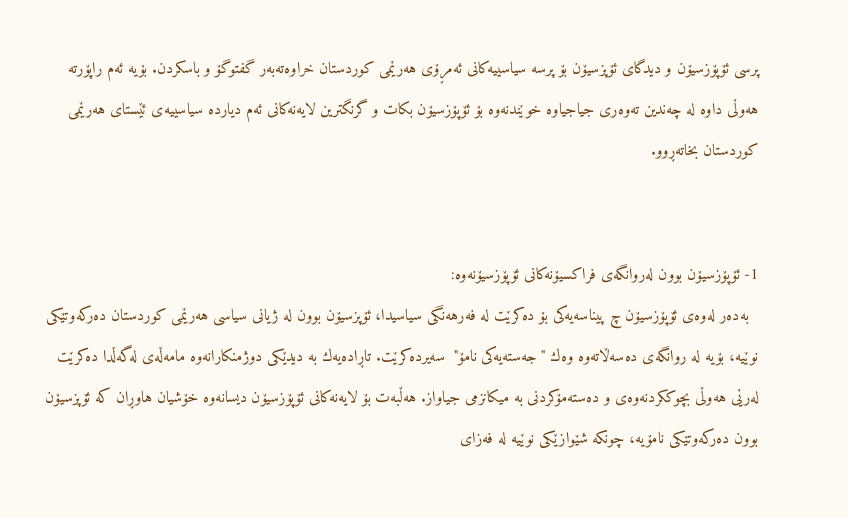پرسی‌ ئۆپۆزسیۆن و دیدگای‌ ئۆپزسیۆن بۆ پرسه‌ سیاسییه‌كانی‌ ئه‌مڕۆی‌ هه‌رێمی‌ كوردستان خراوه‌ته‌به‌ر گفتوگۆ و باسكردن. بۆیه‌ ئه‌م راپۆرته‌ هه‌وڵی‌ داوه‌ له‌ چه‌ندین ته‌وه‌ری‌ جیاجیاوه‌ خوێندنه‌وه‌ بۆ ئۆپۆزسیۆن بكات و گرنگترین لایه‌نه‌كانی‌ ئه‌م دیارده‌ سیاسییه‌ی‌ ئێستای‌ هه‌رێمی‌ كوردستان بخاته‌ڕوو.


1- ئۆپۆزسیۆن بوون له‌روانگه‌ی‌ فراكسیۆنه‌كانی‌ ئۆپۆزسیۆنه‌وه‌:
  به‌ده‌ر له‌وه‌ی‌ ئۆپۆزسیۆن چ پیناسه‌یه‌كی‌ بۆ ده‌كرێت له‌ فه‌رهه‌نگی‌ سیاسیدا، ئۆپزسیۆن بوون له‌ ژیانی‌ سیاسی‌ هه‌رێمی‌ كوردستان ده‌ركه‌وتێكی‌ نوێیه‌، بۆیه‌ له‌ روانگه‌ی‌ ده‌سه‌ڵاته‌وه‌ وه‌ك "جه‌سته‌یه‌كی‌ نامۆ"  سه‌یرده‌كرێت. تاڕاده‌یه‌ك به‌ دیدێكی‌ دوژمنكارانه‌وه‌ مامه‌ڵه‌ی‌ له‌گه‌ڵدا ده‌كرێت له‌رێی‌ هه‌وڵی‌ بچوككردنه‌وه‌ی‌ و ده‌سته‌مۆكردنی‌ به‌ میكانزمی‌ جیاواز. هه‌ڵبه‌ت بۆ لایه‌نه‌كانی‌ ئۆپۆزسیۆن دیسانه‌وه‌ خۆشیان هاوڕان كه‌ ئۆپزسیۆن بوون ده‌ركه‌وتێكی‌ نامۆیه‌، چونكه‌ شێوازێكی‌ نوێیه‌ له‌ فه‌زای‌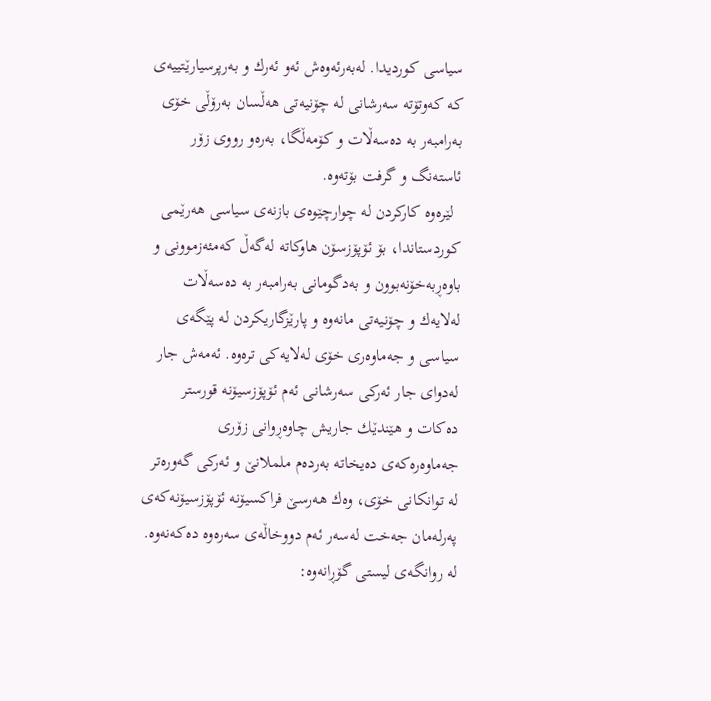سیاسی‌ كوردیدا. له‌به‌رئه‌وه‌ش ئه‌و ئه‌رك و به‌رپرسیارێتییه‌ی‌ كه‌ كه‌وتۆته‌ سه‌رشانی‌ له‌ چۆنیه‌تی‌ هه‌ڵسان به‌رۆڵی‌ خۆی‌ به‌رامبه‌ر به‌ ده‌سه‌ڵات و كۆمه‌ڵگا، به‌ره‌و رووی‌ زۆر ئاسته‌نگ و گرفت بۆته‌وه‌.
  لێره‌وه‌ كاركردن له‌ چوارچێوه‌ی‌ بازنه‌ی‌ سیاسی‌ هه‌رێمی‌ كوردستاندا، بۆ ئۆپۆزسۆن هاوكاته‌ له‌گه‌ڵ كه‌مئه‌زموونی‌ و باوه‌ڕبه‌خۆنه‌بوون و به‌دگومانی‌ به‌رامبه‌ر به‌ ده‌سه‌ڵات له‌لایه‌ك و چۆنیه‌تی‌ مانه‌وه‌ و پارێزگاریكردن له‌ پێگه‌ی‌ سیاسی‌ و جه‌ماوه‌ری‌ خۆی‌ له‌لایه‌كی‌ تره‌وه‌. ئه‌مه‌ش جار له‌دوای‌ جار ئه‌ركی‌ سه‌رشانی‌ ئه‌م ئۆپۆزسیۆنه‌ قورستر ده‌كات و هێندێك جاریش چاوه‌ڕوانی زۆری‌ جه‌ماوه‌ره‌كه‌ی‌ ده‌یخاته‌ به‌رده‌م ململانێ‌ و ئه‌ركی‌ گه‌وره‌تر له‌ توانكانی‌ خۆی‌، وه‌ك هه‌رسێ‌ فراكسیۆنه‌ ئۆپۆزسیۆنه‌كه‌ی‌ په‌رله‌مان جه‌خت له‌سه‌ر ئه‌م دووخاڵه‌ی‌ سه‌ره‌وه‌ ده‌كه‌نه‌وه‌. له‌ روانگه‌ی‌ لیستی‌ گۆڕانه‌وه‌: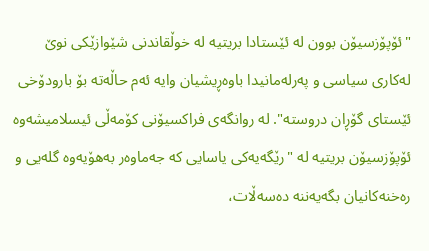"ئۆپۆزسیۆن بوون له‌ ئێستادا بریتیه‌ له‌ خوڵقاندنی‌ شێوازێكی‌ نوێ‌ له‌كاری‌ سیاسی‌ و په‌رله‌مانیدا باوه‌ڕیشیان وایه‌ ئه‌م حاڵه‌ته‌ بۆ بارودۆخی‌ ئێستای‌ گۆڕان دروسته‌". له‌ روانگه‌ی‌ فراكسیۆنی‌ كۆمه‌ڵی‌ ئیسلامیشه‌وه‌ ئۆپۆزسیۆن بریتیه‌ له‌ "رێگه‌یه‌كی‌ یاسایی‌ كه‌ جه‌ماوه‌ر به‌هۆیه‌وه‌ گله‌یی‌ و ره‌خنه‌كانیان بگه‌یه‌ننه‌ ده‌سه‌ڵات،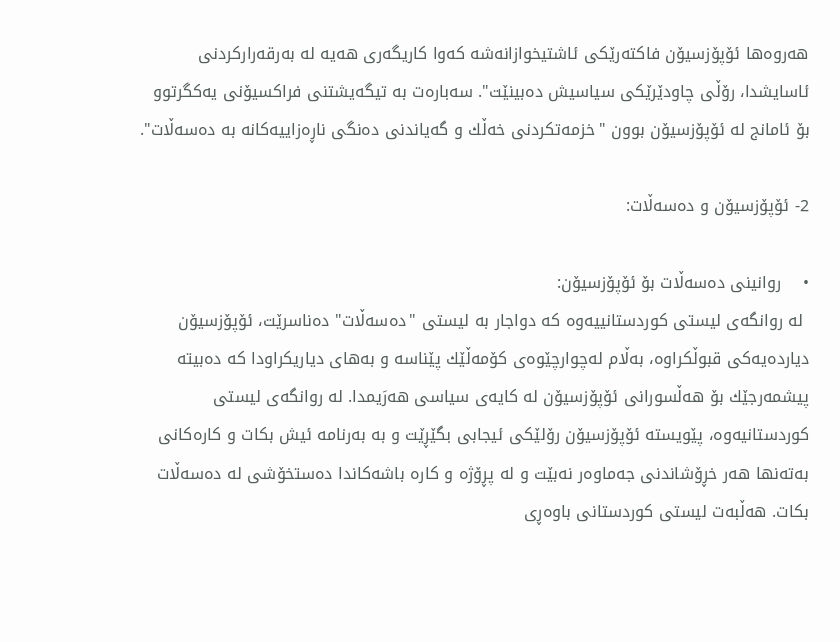هه‌روه‌ها ئۆپۆزسیۆن فاكته‌رێكی‌ ئاشتیخوازانه‌شه‌ كه‌وا كاریگه‌ری‌ هه‌یه‌ له‌ به‌رقه‌راركردنی‌ ئاسایشدا، رۆڵی‌ چاودێرێكی‌ سیاسیش ده‌بینێت". سه‌باره‌ت به‌ تیگه‌یشتنی‌ فراكسیۆنی‌ یه‌كگرتوو بۆ ئامانج له‌ ئۆپۆزسیۆن بوون "خزمه‌تكردنی‌ خه‌ڵك و گه‌یاندنی‌ ده‌نگی‌ ناڕه‌زاییه‌كانه‌ به‌ ده‌سه‌ڵات".

2- ئۆپۆزسیۆن و ده‌سه‌ڵات:

•    روانینی‌ ده‌سه‌ڵات بۆ ئۆپۆزسیۆن:
 له‌ روانگه‌ی‌ لیستی‌ كوردستانییه‌وه‌ كه‌ دواجار به‌ لیستی‌ "ده‌سه‌ڵات" ده‌ناسرێت، ئۆپۆزسیۆن دیارده‌یه‌كی‌ قبوڵكراوه‌، به‌ڵام له‌چوارچێوه‌ی‌ كۆمه‌ڵێك پێناسه‌ و به‌های‌ دیاریكراودا كه‌ ده‌بیته‌ پیشمه‌رجێك بۆ هه‌ڵسورانی‌ ئۆپۆزسیۆن له‌ كایه‌ی‌ سیاسی‌ هه‌رَیمدا. له‌ روانگه‌ی‌ لیستی‌ كوردستانیه‌وه‌، پێویسته‌ ئۆپۆزسیۆن رۆلێكی‌ ئیجابی‌ بگێڕێت و به‌ به‌رنامه‌ ئیش بكات و كاره‌كانی‌ به‌ته‌نها هه‌ر خڕۆشاندنی‌ جه‌ماوه‌ر نه‌بێت و له‌ پڕۆژه‌ و كاره‌ باشه‌كاندا ده‌ستخۆشی‌ له‌ ده‌سه‌ڵات بكات. هه‌ڵبه‌ت لیستی‌ كوردستانی‌ باوه‌ڕی‌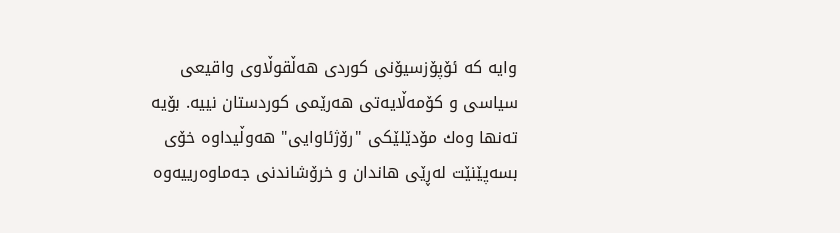وایه‌ كه‌ ئۆپۆزسیۆنی‌ كوردی‌ هه‌ڵقوڵاوی‌ واقیعی‌ سیاسی‌ و كۆمه‌ڵایه‌تی‌ هه‌رێمی‌ كوردستان نییه‌. بۆیه‌ ته‌نها وه‌ك مۆدێلێكی‌ "رۆژئاوایی‌" هه‌وڵیداوه‌ خۆی‌ بسه‌پێنێت له‌ڕێی‌ هاندان و خرۆشاندنی‌ جه‌ماوه‌رییه‌وه‌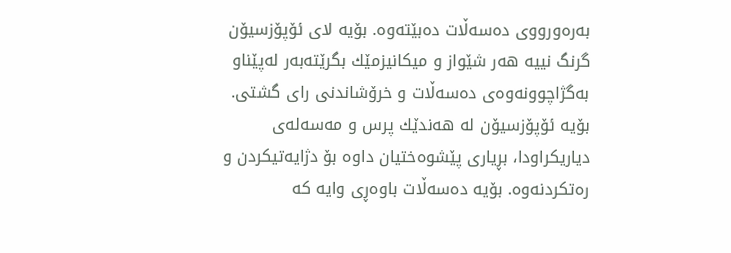به‌ره‌ورووی‌ ده‌سه‌ڵات ده‌بێته‌وه‌. بۆیه‌ لای‌ ئۆپۆزسیۆن گرنگ نییه‌ هه‌ر شێواز و میكانیزمێك بگرێته‌به‌ر له‌پێناو به‌گژاچوونه‌وه‌ی‌ ده‌سه‌ڵات و خرۆشاندنی‌ رای‌ گشتی‌. بۆیه‌ ئۆپۆزسیۆن له‌ هه‌ندێك پرس و مه‌سه‌له‌ی‌ دیاریكراودا، بڕیاری‌ پێشوه‌ختیان داوه‌ بۆ دژایه‌تیكردن و ره‌تكردنه‌وه‌. بۆیه‌ ده‌سه‌ڵات باوه‌ڕی‌ وایه‌ كه‌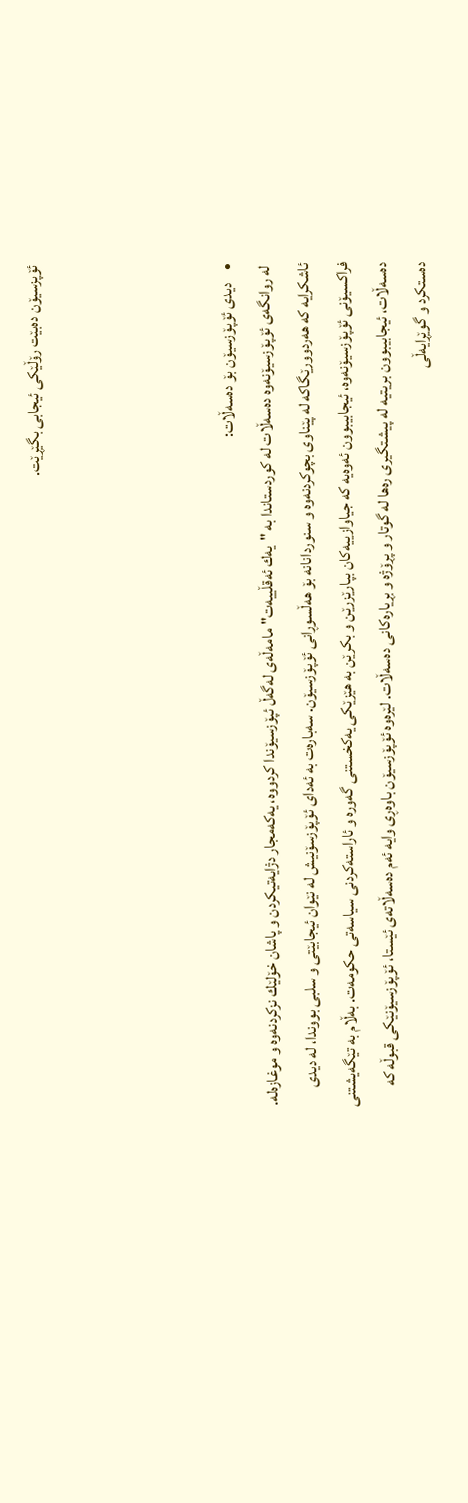ئۆپزسیۆن ده‌بێت رۆڵێكی‌ ئیجابی‌ بگێڕێت.




•    دیدی‌ ئۆپۆزسیۆن بۆ ده‌سه‌ڵات:
 له‌ روانگه‌ی‌ ئۆپۆزسیۆنه‌وه‌ ده‌سه‌ڵات له‌ كوردستاندا به‌ "یه‌ك ئه‌قڵییه‌ت" مامه‌ڵه‌ی‌ له‌گه‌ڵ ئپۆزسیۆندا كردووه‌، یه‌كه‌مجار دژایه‌تیكردن و پاشان خۆلێك نزكردنه‌وه‌ و موغازه‌له‌. ئاشكرایه‌ كه‌ هه‌ردوورێگاكه‌ له‌ پێناوی‌ بچوكردنه‌وه‌ و سنوردانانه‌ بۆ هه‌ڵسوڕانی‌ ئۆپۆزسیۆن. سه‌باره‌ت به‌ ئه‌دای‌ ئۆپۆزسۆنیش له‌ نێوان ئیجابێتی‌ و سلبی‌ بووندا، له‌ دیدی‌ فراكسیۆنی‌ ئۆپۆزسیۆنه‌وه‌، ئیجابیبوون ئه‌وه‌یه‌ كه‌ جیاوازییه‌كان بپارێزرێن و بكرێن به‌ هێزێكی‌ یه‌كخستنی‌ گه‌وره‌ و ئاراسته‌كردنی‌ سیاسه‌تی‌ حكومه‌ت. به‌ڵام به‌ تێگه‌یشتنی‌ ده‌سه‌ڵات، ئیجابیبوون بریتیه‌ له‌ پیشتگیری‌ ره‌ها له‌ گوتار و پڕۆژه‌ و بڕیاره‌كانی ده‌سه‌ڵات. لێره‌وه‌ ئۆپۆزسیۆن باوه‌ڕی‌ وایه‌ ئه‌م ده‌سه‌ڵاته‌ی‌ ئێستا، ئۆپۆزسیۆنێكی‌ قبوڵه‌ كه‌ ده‌ستكرد و گوێڕایه‌ڵی‌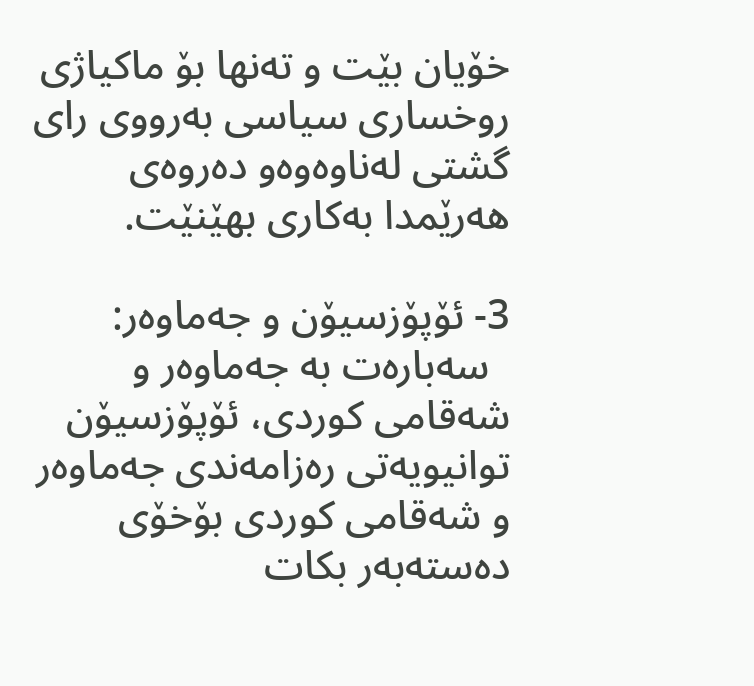خۆیان بێت و ته‌نها بۆ ماكیاژی‌ روخساری‌ سیاسی‌ به‌رووی‌ رای‌ گشتی‌ له‌ناوه‌وه‌و ده‌روه‌ی‌ هه‌رێمدا به‌كاری‌ بهێنێت.

3- ئۆپۆزسیۆن و جه‌ماوه‌ر:
  سه‌باره‌ت به‌ جه‌ماوه‌ر و شه‌قامی‌ كوردی‌، ئۆپۆزسیۆن توانیویه‌تی‌ ره‌زامه‌ندی‌ جه‌ماوه‌ر و شه‌قامی‌ كوردی‌ بۆخۆی‌ ده‌سته‌به‌ر بكات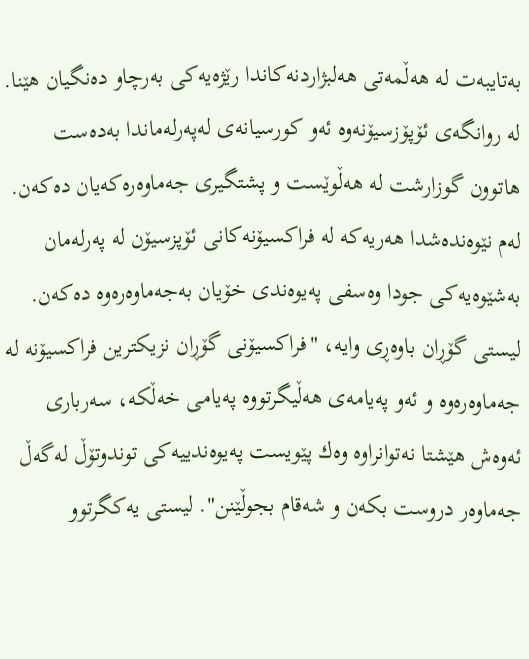به‌تایبه‌ت له‌ هه‌ڵمه‌تی‌ هه‌لبژاردنه‌كاندا رێژه‌یه‌كی‌ به‌رچاو ده‌نگیان هێنا. له‌ روانگه‌ی‌ ئۆپۆزسیۆنه‌وه‌ ئه‌و كورسیانه‌ی‌ له‌په‌رله‌ماندا به‌ده‌ست هاتوون گوزارشت له‌ هه‌ڵوێست و پشتگیری‌ جه‌ماوه‌ره‌كه‌یان ده‌كه‌ن. له‌م نێوه‌نده‌شدا هه‌ریه‌كه‌ له‌ فراكسیۆنه‌كانی‌ ئۆپزسیۆن له‌ په‌رله‌مان به‌شێوه‌یه‌كی‌ جودا وه‌سفی‌ په‌یوه‌ندی‌ خۆیان به‌جه‌ماوه‌ره‌وه‌ ده‌كه‌ن. لیستی‌ گۆڕان باوه‌ڕی‌ وایه‌، "فراكسیۆنی‌ گۆڕان نزیكترین فراكسیۆنه‌ له‌ جه‌ماوه‌ره‌وه‌ و ئه‌و په‌یامه‌ی‌ هه‌ڵیگرتووه‌ په‌یامی‌ خه‌ڵكه‌، سه‌رباری‌ ئه‌وه‌ش هێشتا نه‌توانراوه‌ وه‌ك پێویست په‌یوه‌ندییه‌كی‌ توندوتۆڵ له‌گه‌ڵ جه‌ماوه‌ر دروست بكه‌ن و شه‌قام بجوڵێنن". لیستی‌ یه‌كگرتوو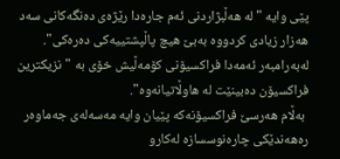پێی‌ وایه‌ "له‌ هه‌ڵبژاردنی‌ ئه‌م جاره‌دا رێژه‌ی‌ ده‌نگه‌كانی‌ سه‌د هه‌زار زیادی‌ كردووه‌ به‌بێ‌ هیچ پاڵپشتییه‌كی‌ ده‌ره‌كی‌". له‌به‌رامبه‌ر ئه‌مه‌دا فراكسیۆنی‌ كۆمه‌ڵیش خۆی‌ به‌ "نزیكترین فراكسیۆن ده‌بینێت له‌ هاوڵاتیانه‌وه‌".
 به‌ڵام هه‌رسێ‌ فراكسیۆنه‌كه‌ پێیان وایه‌ مه‌سه‌له‌ی‌ جه‌ماوه‌ر ره‌هه‌ندێكی‌ چاره‌نوسسازه‌ له‌كارو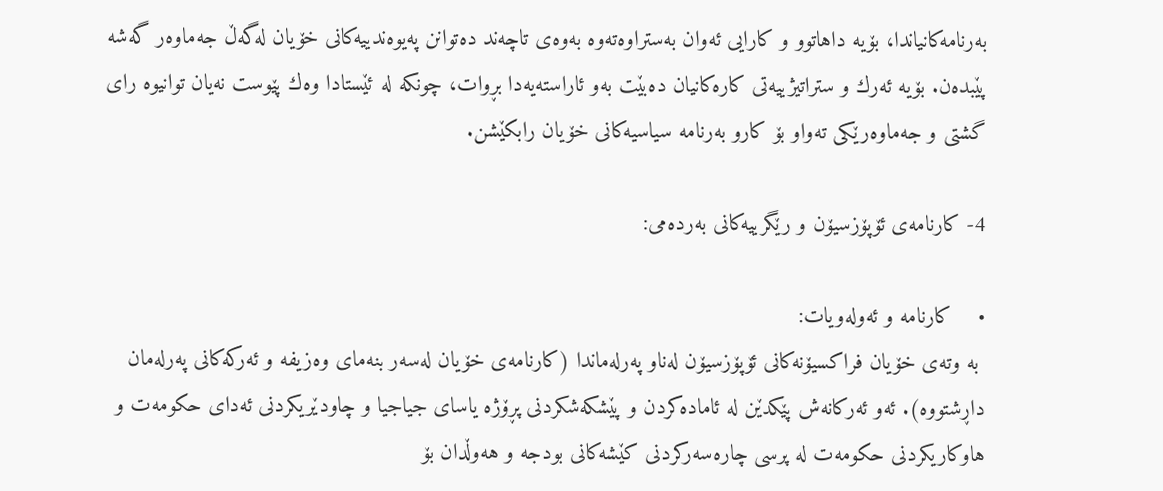به‌رنامه‌كانیاندا، بۆیه‌ داهاتوو و كارایی‌ ئه‌وان به‌ستراوه‌ته‌وه‌ به‌وه‌ی‌ تاچه‌ند ده‌توانن په‌یوه‌ندییه‌كانی‌ خۆیان له‌گه‌ڵ جه‌ماوه‌ر گه‌شه‌ پێبده‌ن. بۆیه‌ ئه‌رك و ستراتیژییه‌تی‌ كاره‌كانیان ده‌بێت به‌و ئاراسته‌یه‌دا بڕوات، چونكه‌ له‌ ئێستادا وه‌ك پێوست نه‌یان توانیوه‌ رای‌ گشتی‌ و جه‌ماوه‌رێكی‌ ته‌واو بۆ كارو به‌رنامه‌ سیاسیه‌كانی‌ خۆیان رابكێشن.

4- كارنامه‌ی‌ ئۆپۆزسیۆن و رێگرییه‌كانی‌ به‌رده‌می‌:

•    كارنامه‌ و ئه‌وله‌ویات:
 به‌ وته‌ی‌ خۆیان فراكسیۆنه‌كانی‌ ئۆپۆزسیۆن له‌ناو په‌رله‌ماندا (كارنامه‌ی‌ خۆیان له‌سه‌ر بنه‌مای‌ وه‌زیفه‌ و ئه‌ركه‌كانی‌ په‌رله‌مان داڕشتووه‌). ئه‌و ئه‌ركانه‌ش پێكدێن له‌ ئاماده‌كردن و پێشكه‌شكردنی‌ پڕۆژه‌ یاسای‌ جیاجیا و چاودێریكردنی‌ ئه‌دای‌ حكومه‌ت و هاوكاریكردنی‌ حكومه‌ت له‌ پرسی‌ چاره‌سه‌ركردنی‌ كێشه‌كانی‌ بودجه‌ و هه‌وڵدان بۆ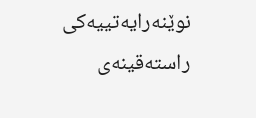نوێنه‌رایه‌تییه‌كی‌ راسته‌قینه‌ی‌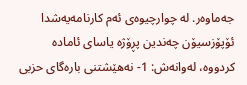جه‌ماوه‌ر. له‌ چوارچیوه‌ی‌ ئه‌م كارنامه‌یه‌شدا ئۆپۆزسیۆن چه‌ندین پڕۆژه‌ یاسای‌ ئاماده‌ كردووه‌، له‌وانه‌ش: 1- نه‌هێشتنی‌ باره‌گای‌ حزبی‌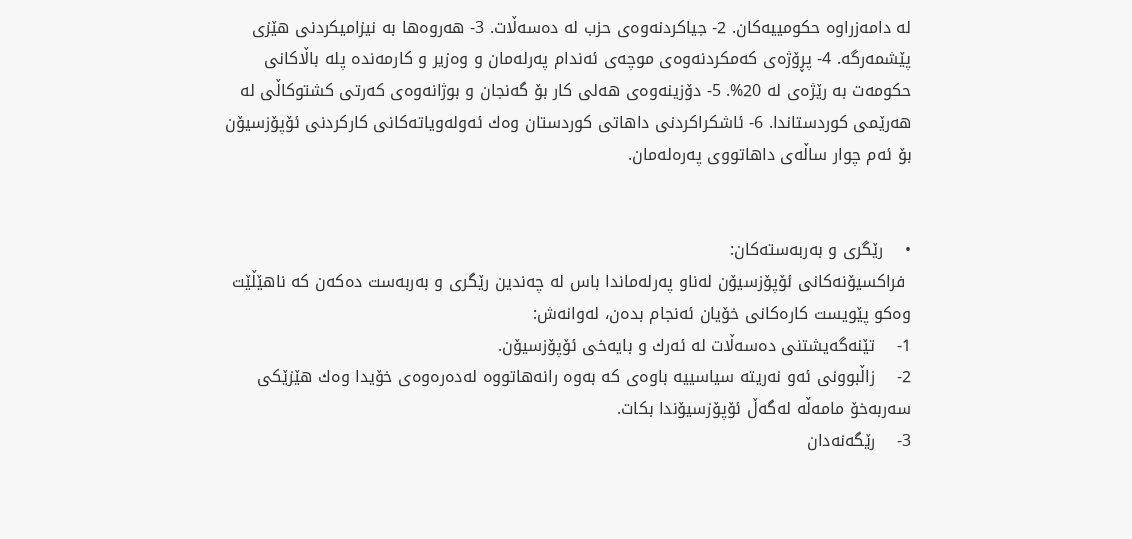له‌ دامه‌زراوه‌ حكومییه‌كان. 2- جیاكردنه‌وه‌ی‌ حزب له‌ ده‌سه‌ڵات. 3- هه‌روه‌ها به‌ نیزامیكردنی‌ هێزی‌ پێشمه‌رگه‌. 4- پڕۆژه‌ی‌ كه‌مكردنه‌وه‌ی‌ موچه‌ی‌ ئه‌ندام په‌رله‌مان و وه‌زیر و كارمه‌نده‌ پله‌ باڵاكانی‌ حكومه‌ت به‌ رێژه‌ی‌ له‌ 20%. 5- دۆزینه‌وه‌ی‌ هه‌لی‌ كار بۆ گه‌نجان و بوژانه‌وه‌ی‌ كه‌رتی‌ كشتوكاڵی‌ له‌ هه‌رێمی‌ كوردستاندا. 6- ئاشكراكردنی‌ داهاتی‌ كوردستان وه‌ك ئه‌وله‌ویاته‌كانی‌ كاركردنی‌ ئۆپۆزسیۆن بۆ ئه‌م چوار ساڵه‌ی‌ داهاتووی‌ په‌ره‌له‌مان.


•    رێگری‌ و به‌ربه‌سته‌كان:
 فراكسیۆنه‌كانی‌ ئۆپۆزسیۆن له‌ناو په‌رله‌ماندا باس له‌ چه‌ندین رێگری‌ و به‌ربه‌ست ده‌كه‌ن كه‌ ناهێڵێت وه‌كو پێویست كاره‌كانی‌ خۆیان ئه‌نجام بده‌ن، له‌وانه‌ش:
1-    تێنه‌گه‌یشتنی‌ ده‌سه‌ڵات له‌ ئه‌رك و بایه‌خی‌ ئۆپۆزسیۆن.
2-    زاڵبوونی‌ ئه‌و نه‌ریته‌ سیاسییه‌ باوه‌ی‌ كه‌ به‌وه‌ رانه‌هاتووه‌ له‌ده‌ره‌وه‌ی‌ خۆیدا وه‌ك هێزێكی‌ سه‌ربه‌خۆ مامه‌ڵه‌ له‌گه‌ڵ ئۆپۆزسیۆندا بكات.
3-    رێگه‌نه‌دان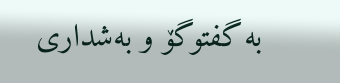به‌ گفتوگۆ و به‌شداری‌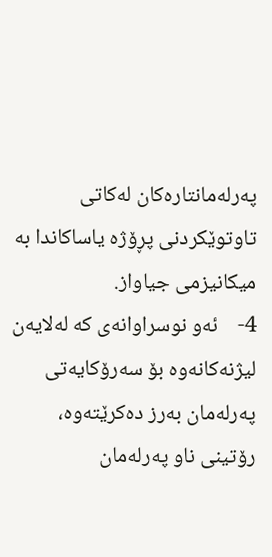په‌رله‌مانتاره‌كان له‌كاتی‌ تاوتوێكردنی‌ پڕۆژه‌ یاساكاندا به‌ میكانیزمی‌ جیاواز.
4-    ئه‌و نوسراوانه‌ی‌ كه‌ له‌لایه‌ن لیژنه‌كانه‌وه‌ بۆ سه‌رۆكایه‌تی‌ په‌رله‌مان به‌رز ده‌كرێته‌وه‌، رۆتینی‌ ناو په‌رله‌مان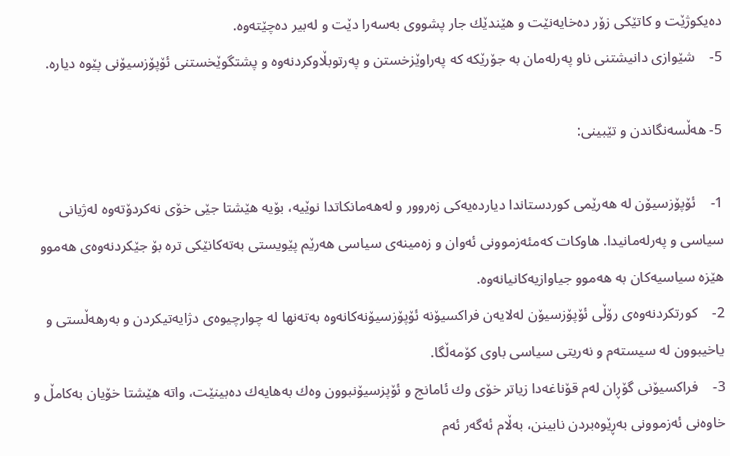ده‌یكوژێت و كاتێكی‌ زۆر ده‌خایه‌نێت و هێندێك جار پشووی‌ به‌سه‌را دێت و له‌بیر ده‌چێته‌وه‌.
5-    شێوازی‌ دانیشتنی‌ ناو په‌رله‌مان به‌ جۆرێكه‌ كه‌ په‌راوێزخستن و په‌رتوبڵاوكردنه‌وه‌ و پشتگوێخستنی‌ ئۆپۆزسیۆنی‌ پێوه‌ دیاره‌.

5- هه‌ڵسه‌نگاندن و تێبینی‌:

1-    ئۆپۆزسیۆن له‌ هه‌رێمی‌ كوردستاندا دیارده‌یه‌كی‌ زه‌روور و له‌هه‌مانكاتدا نوێیه‌، بۆیه‌ هێشتا جێی‌ خۆی‌ نه‌كردۆته‌وه‌ له‌ژیانی‌ سیاسی‌ و په‌رله‌مانیدا. هاوكات كه‌مئه‌زموونی‌ ئه‌وان و زه‌مینه‌ی‌ سیاسی‌ هه‌رێم پێویستی‌ به‌ته‌كانێكی‌ تره‌ بۆ جێكردنه‌وه‌ی‌ هه‌موو هێزه‌ سیاسیه‌كان به‌ هه‌موو جیاوازیه‌كانیانه‌وه‌.
2-    كورتكردنه‌وه‌ی‌ رۆڵی‌ ئۆپۆزسیۆن له‌لایه‌ن فراكسیۆنه‌ ئۆپۆزسیۆنه‌كانه‌وه‌ به‌ته‌نها له‌ چوارچیوه‌ی‌ دژایه‌تیكردن و به‌رهه‌ڵستی‌ و یاخیبوون له‌ سیسته‌م و نه‌ریتی‌ سیاسی‌ باوی‌ كۆمه‌ڵگا.
3-    فراكسیۆنی‌ گۆڕان له‌م قۆناغه‌دا زیاتر خۆی وك ئامانج و ئۆپزسیۆنبوون وه‌ك به‌هایه‌ك ده‌بینێت، واته‌ هێشتا خۆیان به‌كامڵ و خاوه‌نی‌ ئه‌زموونی‌ به‌ڕێوه‌بردن نابینن، به‌ڵام ئه‌گه‌ر ئه‌م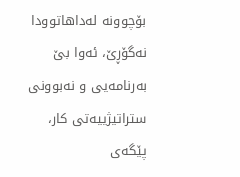بۆچوونه‌ له‌داهاتوودا نه‌گۆڕێ‌، ئه‌وا بێ به‌رنامه‌یی‌ و نه‌بوونی‌ ستراتیژییه‌تی‌ كار، پێگه‌ی‌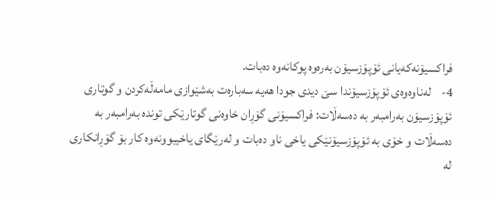فراكسیۆنه‌كه‌یانی‌ ئۆپۆزسیۆن به‌ره‌وه‌ پوكانه‌وه‌ ده‌بات.
4-    له‌ناوه‌وه‌ی‌ ئۆپۆزسیۆندا سێ‌ دیدی‌ جودا هه‌یه‌ سه‌باره‌ت به‌شێوازی‌ مامه‌ڵه‌كردن و گوتاری‌ ئۆپۆزسیۆن به‌رامبه‌ر به‌ ده‌سه‌ڵات: فراكسیۆنی‌ گۆڕان خاوه‌نی‌ گوتارێكی‌ تونده‌ به‌رامبه‌ر به‌ ده‌سه‌ڵات و خۆی‌ به‌ ئۆپۆزسیۆنێكی‌ یاخی‌ ناو ده‌بات و له‌رێگای‌ یاخیبوونه‌وه‌ كار بۆ گۆڕانكاری‌ له‌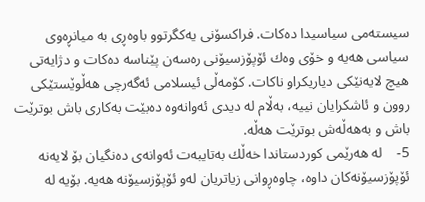سیسته‌می‌ سیاسیدا ده‌كات. فراكسۆنی‌ یه‌كگرتوو باوه‌ڕی‌ به‌ میانڕه‌وی‌ سیاسی‌ هه‌یه‌ و خۆی‌ وه‌ك ئۆپۆزسیۆنی‌ ره‌سه‌ن پێناسه‌ ده‌كات و دژایه‌تی‌ هیچ لایه‌نێكی‌ دیاریكراو ناكات. كۆمه‌ڵی‌ ئیسلامی‌ ئه‌گه‌رچی‌ هه‌ڵوێستێكی‌ روون و ئاشكرایان نییه‌، به‌ڵام له‌ دیدی‌ ئه‌وانه‌وه‌ ده‌بێت به‌كاری‌ باش بوترێت باش و به‌هه‌ڵه‌ش بوترێت هه‌ڵه‌.
5-    له‌ هه‌رێمی‌ كوردستاندا خه‌ڵك به‌تایبه‌ت ئه‌وانه‌ی‌ ده‌نگیان بۆ لایه‌نه‌ ئۆپۆزسیۆنه‌كان داوه‌، چاوه‌ڕوانی‌ زیاتریان له‌و ئۆپۆزسیۆنه‌ هه‌یه‌. بۆیه‌ له‌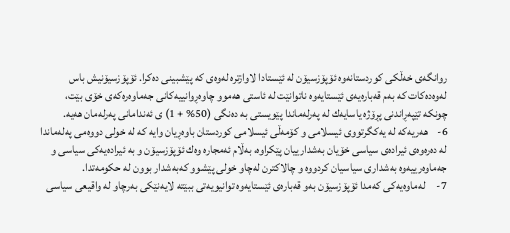روانگه‌ی‌ خه‌ڵكی‌ كوردستانه‌وه‌ ئۆپۆزسیۆن له‌ ئێستادا لاوازتره‌ له‌وه‌ی‌ كه‌ پێشبینی‌ ده‌كرا. ئۆپۆزسیۆنیش باس له‌وه‌ده‌كات كه‌ به‌م قه‌باره‌یه‌ی‌ ئێستایه‌وه‌ ناتوانێت له‌ ئاستی‌ هه‌موو چاوه‌ڕوانییه‌كانی‌ جه‌ماوه‌ره‌كه‌ی‌ خۆی‌ بێت، چونكه‌ تێپه‌ڕاندنی‌ پڕۆژه‌ یاسایه‌ك له‌ په‌رله‌ماندا پێویستی‌ به‌ ده‌نگی‌ (50% + 1) ی‌ ئه‌ندامانی‌ په‌رله‌مان هه‌یه‌.
6-    هه‌ریه‌كه‌ له‌ یه‌كگرتووی‌ ئیسلامی‌ و كۆمه‌ڵی‌ ئیسلامی‌ كوردستان باوه‌ڕیان وایه‌ كه‌ له‌ خولی‌ دووه‌می‌ په‌له‌ماندا له‌ ده‌ره‌وه‌ی‌ ئیراده‌ی‌ سیاسی‌ خۆیان به‌شدارییان پێكراوه‌، به‌ڵام ئه‌مجاره‌ وه‌ك ئۆپۆزسیۆن و به‌ ئیراده‌یه‌كی‌ سیاسی‌ و جه‌ماوه‌رییه‌وه‌ به‌شداری‌ سیاسیان كردووه‌ و چالاكترن له‌چاو خولی‌ پێشوو كه‌به‌شدار بوون له‌ حكومه‌تدا.
7-     له‌ماوه‌یه‌كی‌ كه‌مدا ئۆپۆزسیۆن به‌و قه‌باره‌ی‌ ئێستایه‌وه‌ توانیویه‌تی‌ ببێته‌ لایه‌نێكی‌ به‌رچاو له‌ واقیعی‌ سیاسی‌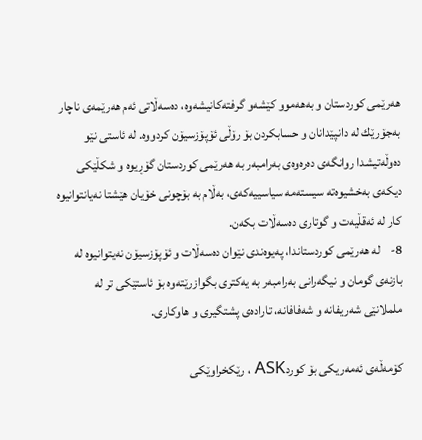هه‌رێمی‌ كوردستان و به‌هه‌موو كێشه‌و گرفته‌كانیشه‌وه‌، ده‌سه‌ڵاتی‌ ئه‌م هه‌رێمه‌ی‌ ناچار به‌جۆرێك له‌ دانپێدانان و حسابكردن بۆ رۆڵی‌ ئۆپۆزسیۆن كردووه‌. له‌ ئاستی‌ نێو ده‌وڵه‌تیشدا روانگه‌ی‌ ده‌ره‌وه‌ی‌ به‌رامبه‌ر به‌ هه‌رێمی‌ كوردستان گۆڕیوه‌ و شكڵێكی‌ دیكه‌ی‌ به‌خشیوه‌ته‌ سیسته‌مه‌ سیاسییه‌كه‌ی‌، به‌ڵام به‌ بۆچونی‌ خۆیان هێشتا نه‌یانتوانیوه‌ كار له‌ ئه‌قڵیه‌ت و گوتاری‌ ده‌سه‌ڵات بكه‌ن.
8-    له‌ هه‌رێمی‌ كوردستاندا، په‌یوه‌ندی‌ نێوان ده‌سه‌ڵات و ئۆپۆزسیۆن نه‌یتوانیوه‌ له‌ بازنه‌ی‌ گومان و نیگه‌رانی‌ به‌رامبه‌ر به‌ یه‌كتری‌ بگوازرێته‌وه‌ بۆ ئاستێكی‌ تر له‌ ململانێی‌ شه‌ریفانه‌ و شه‌فافانه‌، تاراده‌ی‌ پشتگیری‌ و هاوكاری‌.

كۆمه‌ڵه‌ی‌ ئه‌مه‌ریكی‌ بۆ كوردASK ، رێكخراوێكی‌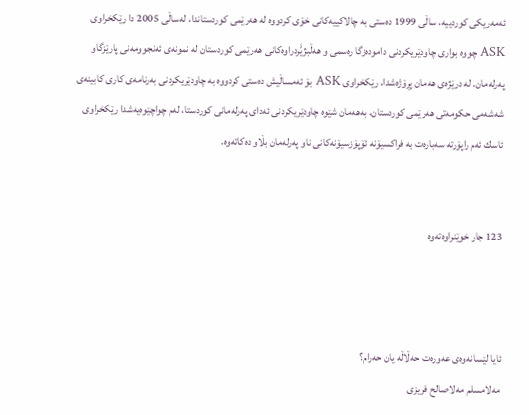ئه‌مه‌ریكی‌ كوردییه‌، ساڵی‌ 1999 ده‌ستی‌ به‌ چالاكییه‌كانی‌ خۆی‌ كردووه‌ له‌ هه‌رێمی‌ كوردستاندا، له‌ساڵی‌ 2005 دا رێكخراوی‌ ASK چووه‌ بواری‌ چاودێریكردنی‌ داموده‌زگا ره‌سمی‌ و هه‌ڵبژیًَردراوه‌كانی‌ هه‌رێمی‌ كوردستان له‌ نمونه‌ی‌ ئه‌نجوومه‌نی‌ پارێزگاو په‌رله‌مان. له‌ درێژه‌ی‌ هه‌مان پڕۆژه‌شدا، رێكخراوی‌ ASK بۆ ئه‌مساڵیش ده‌ستی‌ كردووه‌ به‌ چاودێریكردنی‌ به‌رنامه‌ی‌ كاری‌ كابینه‌ی‌ شه‌شه‌می‌ حكومه‌تی‌ هه‌رێمی‌ كوردستان، به‌هه‌مان شێوه‌ چاودێریكردنی‌ ئه‌دای‌ په‌رله‌مانی‌ كوردستا، له‌م چواچێوه‌یه‌شدا رێكخراوی‌ ئاسك ئه‌م راپۆرته‌ سه‌باره‌ت به‌ فراكسیۆنه‌ ئۆپۆزسیۆنه‌كانی‌ ناو په‌رله‌مان بڵاو ده‌كاته‌وه‌.


123 جار خوێنراوه‌ته‌وه‌



ئایا لێسانه‌وه‌ی‌ عه‌وره‌ت حه‌ڵاڵه‌ یان حه‌رام؟
مه‌لامسلم مه‌لاصالح فریزی‌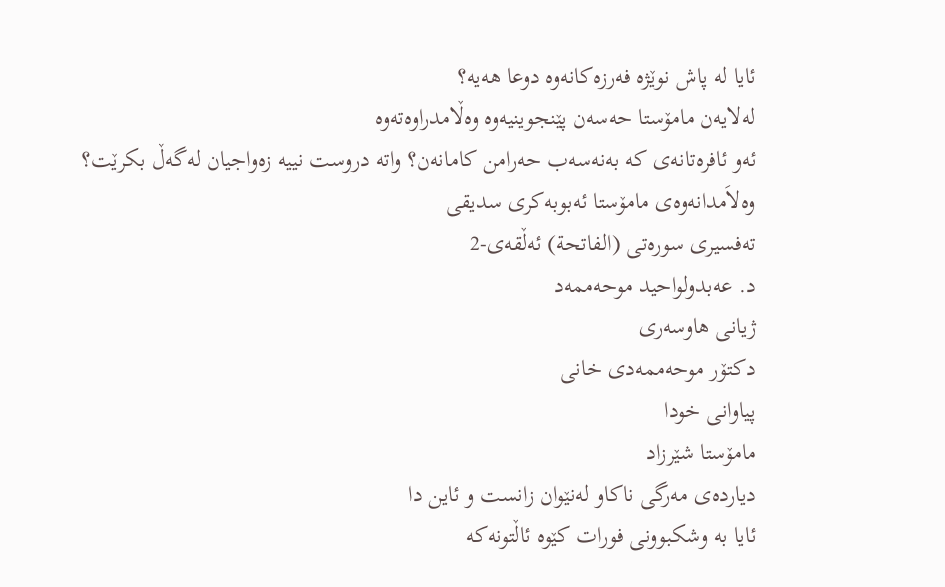ئایا له‌ پاش نوێژه‌ فه‌رزه‌كانه‌وه‌ دوعا هه‌یه‌؟
له‌لایه‌ن مامۆستا حه‌سه‌ن پێنجوینیه‌وه‌ وه‌ڵامدراوه‌ته‌وه‌
ئه‌و ئافره‌تانه‌ی‌ كه‌ به‌نه‌سه‌ب حه‌رامن كامانه‌ن؟ واته‌ دروست نییه‌ زه‌واجیان له‌گه‌ڵ بكرێت؟
وه‌لاَمدانه‌وه‌ی‌ مامۆستا ئه‌بوبه‌كری‌ سدیقی‌
ته‌فسیری‌ سوره‌تی‌ (الفاتحة) ئه‌ڵقه‌ی‌-2
د. عه‌بدولواحید موحه‌ممه‌د
ژیانی‌ هاوسه‌ری‌
دكتۆر موحه‌ممه‌دی‌ خانی‌
پیاوانی‌ خودا
مامۆستا شێرزاد
دیاردەی مەرگی ناكاو لەنێوان زانست و ئاین دا
ئایا به ‌وشكبوونی فورات كێوه‌ ئاڵتونه‌كه‌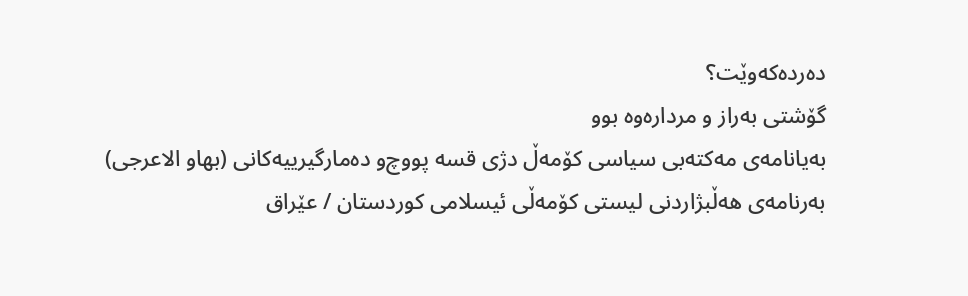ده‌رده‌كه‌وێت؟
گۆشتى به‌راز و مرداره‌وه‌ بوو
به‌یانامه‌ی‌ مه‌كته‌بی‌ سیاسی‌ كۆمه‌ڵ‌ دژی‌ قسه‌ پووچ‌و ده‌مارگیرییه‌كانی‌ (بها‌‌و الا‌عرجی)
به‌رنامه‌ی‌ هه‌ڵبژاردنی‌ لیستی‌ كۆمه‌ڵی‌ ئیسلامی‌ كوردستان / عێراق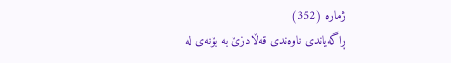ژماره‌ (352)
ڕاگه‌یاندی ناوه‌ندی قه‌ڵادزێ به‌ بۆنه‌ی له‌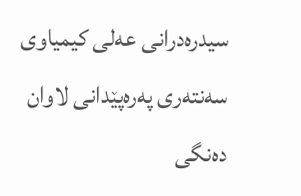سیدره‌درانی عه‌لی کیمیاوی
سه‌نته‌ری‌ په‌ره‌پێدانی‌ لاوان
ده‌نگی‌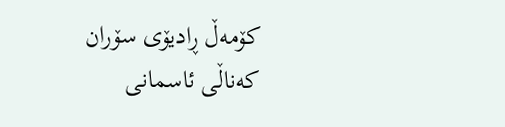كۆمه‌ڵ ڕادیۆی‌ سۆران
كه‌ناڵی‌ ئاسمانی‌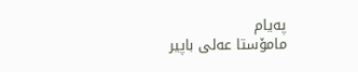په‌یام
مامۆستا عەلی باپیر